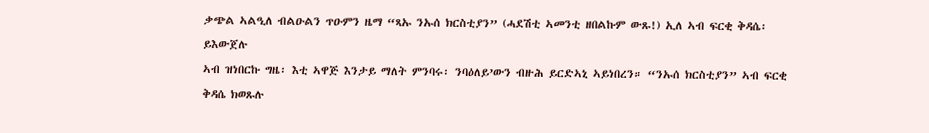ቃጭል ኣልዒለ ብልዑልን ጥዑምን ዜማ “ጻኡ ንኡሰ ክርስቲያን” (ሓደሽቲ ኣመንቲ ዘበልኩም ውጹ!) ኢለ ኣብ ፍርቂ ቅዳሴ፡ ይእውጀሉ
ኣብ ዝነበርኩ ግዜ፡ እቲ ኣዋጅ እንታይ ማለት ምንባሩ፡ ንባዕለይ’ውን ብዙሕ ይርድኣኒ ኣይነበረን። “ንኡሰ ክርስቲያን” ኣብ ፍርቂ ቅዳሴ ክወጹሉ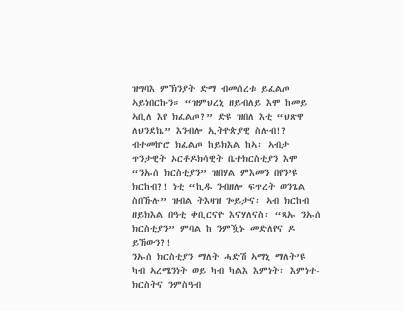ዝግባእ ምኽንያት ድማ ብመሰረቱ ይፈልጦ ኣይነበርኩን። “ዝምህረኒ ዘይብለይ እሞ ከመይ ኣቢለ እየ ክፈልጦ?” ድዩ ዝበለ እቲ “ህጽዋ ለህንደኬ” እንብሎ ኢትዮጵያዊ ስሉብ!? ብተመኵሮ ክፈልጦ ከይክእል ከኣ፡ ኣብታ ጥንታዊት ኦርቶዶክሳዊት ቤተክርስቲያን እሞ “ንኡሰ ክርስቲያን” ዝበሃል ምእመን በየን’ዩ ክርከብ?! ነቲ “ኪዱ ንብዘሎ ፍጥረት ወንጌል ስበኹሉ” ዝብል ትእዛዝ ጐይታና፡ ኣብ ክርከብ ዘይክእል በዓቲ ቀቢርናዮ እናሃለናስ፡ “ጻኡ ንኡሰ ክርስቲያን” ምባል ከ ንምዃኑ መድለየና ዶ ይኸውን?!
ንኡሰ ክርስቲያን ማለት ሓድሽ ኣማኒ ማለት’ዩ
ካብ ኣረሜንነት ወይ ካብ ካልእ እምነት፡ እምነተ-ክርስትና ንምስዓብ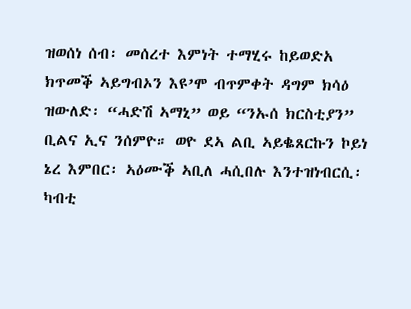ዝወሰነ ሰብ፡ መሰረተ እምነት ተማሂሩ ከይወድአ ክጥመቕ ኣይግብኦን እዩ’ሞ ብጥምቀት ዳግም ክሳዕ ዝውለድ፡ “ሓድሽ ኣማኒ” ወይ “ንኡሰ ክርስቲያን” ቢልና ኢና ንሰምዮ። ወዮ ደኣ ልቢ ኣይቈጸርኩን ኮይነ ኔረ እምበር፡ ኣዕሙቕ ኣቢለ ሓሲበሉ እንተዝነብርሲ፡ ካብቲ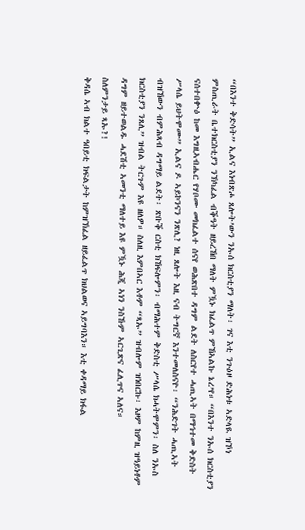“በእንተ ቅድሳት” ኢልና እነብጽሖ ጸሎት’ውን ንኡሰ ክርስቲያን ማለት፡ ገና እቲ ንጉዕዞ ድሕነቱ ኣድላዪ ዝኾነ ምስጢራት ቤተክርስቲያን ንኽካፈል ብቕዓት ዘይረኸበ ማለት ምዃኑ ክፈልጥ ምኸኣልኩ ኔረ’የ። “በእንተ ንኡሰ ክርስቲያን ናሰተበቍዕ ከመ እግዚኣብሔር የሃቦሙ መክፈልተ ሰናየ ወሕጽበተ ዳግም ልደት ለስርየተ ሓጢኣት በማኅተመ ቅድስት ሥላሴ ይህትሞሙ” ኢልና ዶ ኣይኮንናን ንጽሊ? ነዚ ጸሎት እዚ ናብ ትግርኛ እንተመለስናዮ፡ “ንሕድገት ሓጢኣት ብዝኸውን ብምሕጻብ ዳግማይ ልደት፡ ጽቡቕ ርስቲ ክኸፍሎምን፡ ብማሕተም ቅድስቲ ሥላሴ ክሓትሞምን፡ ስለ ንኡስ ክርስቲያን ንጸሊ” ዝብል ትርጉም እዩ ዘለዎ። ስለዚ እምበኣር እቶም “ጻኡ” ዝብሎም ዝነበርኩ፡ እዞም ከምዚ ዝዓይነቶም ዳግም ዘይተወልዱ ሓደሽቲ ኣመንቲ ማለተይ እዩ ምዃኑ ሕጂ ኣነን ንስኹም ኣርጊጽና ፈሊጥና ኣለና።
ስለምንታይ ጻኡ?!
ቅዳሴ ኣብ ክልተ ዓበይቲ ክፍልታት ከምዝኽፈል ዘይፈልጥ ክህልወና ኣይግባእን። እቲ ቀዳማይ ክፋል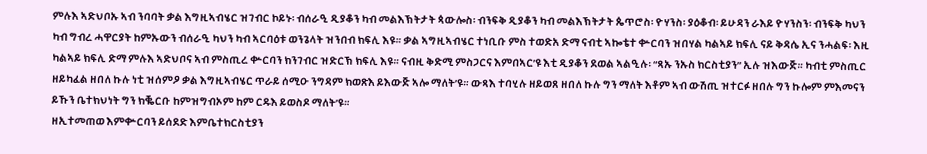ምሉእ ኣድህቦኡ ኣብ ንባባት ቃል እግዚኣብሄር ዝገብር ኮይኑ፡ ብሰራዒ ዲያቆን ካብ መልእኽትታት ጳውሎስ፡ ብንፍቅ ዲያቆን ካብ መልእኽትታት ጴጥሮስ፡ ዮሃንስ፡ ያዕቆብ፡ ይሁዳን ራእይ ዮሃንስን፡ ብንፍቅ ካህን ካብ ግብረ ሓዋርያት ከምኡውን ብሰራዒ ካህን ካብ ኣርባዕቱ ወንጌላት ዝንበብ ክፍሊ እዩ። ቃል ኣግዚኣብሄር ተነቢቡ ምስ ተወድአ ድማ ናብቲ ኣኰቴተ ቍርባን ዝበሃል ካልኣይ ክፍሊ ናይ ቅዳሴ ኢና ንሓልፍ፡ እዚ ካልኣይ ክፍሊ ድማ ምሉእ ኣድህቦና ኣብ ምስጢረ ቍርባን ክንገብር ዝድርኽ ክፍሊ እዩ። ናብዚ ቅድሚ ምስጋርና እምበኣር’ዩ እቲ ዲያቆን ደወል ኣልዒሉ፡ “ጻኡ ንኡስ ክርስቲያን” ኢሉ ዝእውጅ። ካብቲ ምስጢር ዘይካፈል ዘበለ ኩሉ ነቲ ዝሰምዖ ቃል እግዚኣብሄር ጥራይ ሰሚዑ ንግዳም ክወጽእ ይእውጅ ኣሎ ማለት’ዩ። ውጻእ ተባሂሉ ዘይወጸ ዘበለ ኩሉ ግን ማለት እቶም ኣብ ውሽጢ ዝተርፉ ዘበሉ ግን ኩሎም ምእመናን ይኹን ቤተክህነት ግን ክቘርቡ ከምዝግብኦም ከም ርዱእ ይወስዶ ማለት’ዩ።
ዘኢተመጠወ እምቍርባን ይሰደድ እምቤተክርስቲያን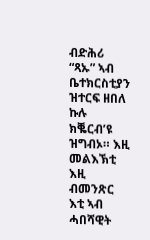ብድሕሪ “ጻኡ” ኣብ ቤተክርስቲያን ዝተርፍ ዘበለ ኩሉ ክቘርብ’ዩ ዝግብኦ። እዚ መልእኽቲ እዚ ብመንጽር እቲ ኣብ ሓበሻዊት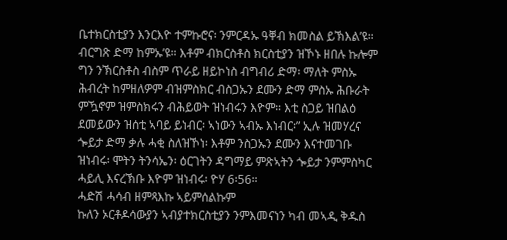ቤተክርስቲያን እንርእዮ ተምኩሮና፡ ንምርዳኡ ዓቐብ ክመስል ይኽእል’ዩ። ብርግጽ ድማ ከምኡ’ዩ። እቶም ብክርስቶስ ክርስቲያን ዝኾኑ ዘበሉ ኩሎም ግን ንኽርስቶስ ብስም ጥራይ ዘይኮነስ ብግብሪ ድማ፡ ማለት ምስኡ ሕብረት ከምዘለዎም ብዝምስክር ብስጋኡን ደሙን ድማ ምስኡ ሕቡራት ምዃኖም ዝምስክሩን ብሕይወት ዝነብሩን እዮም። እቲ ስጋይ ዝበልዕ ደመይውን ዝሰቲ ኣባይ ይነብር፡ ኣነውን ኣብኡ እነብር፡” ኢሉ ዝመሃረና ጐይታ ድማ ቃሉ ሓቂ ስለዝኾነ፡ እቶም ንስጋኡን ደሙን እናተመገቡ ዝነብሩ፡ ሞትን ትንሳኤን፡ ዕርገትን ዳግማይ ምጽኣትን ጐይታ ንምምስካር ሓይሊ እናረኽቡ እዮም ዝነብሩ፡ ዮሃ 6፡56።
ሓድሽ ሓሳብ ዘምጻእኩ ኣይምሰልኩም
ኩለን ኦርቶዶሳውያን ኣብያተክርስቲያን ንምእመናነን ካብ መኣዲ ቅዱስ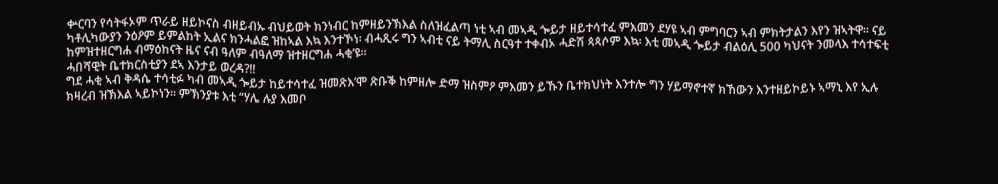ቍርባን የሳትፋኦም ጥራይ ዘይኮናስ ብዘይብኡ ብህይወት ክንነብር ከምዘይንኽእል ስለዝፈልጣ ነቲ ኣብ መኣዲ ጐይታ ዘይተሳተፈ ምእመን ደሃዩ ኣብ ምግባርን ኣብ ምክትታልን እየን ዝኣትዋ። ናይ ካቶሊካውያን ንዕዖም ይምልከት ኢልና ክንሓልፎ ዝከኣል እኳ እንተኾነ፡ ብሓጺሩ ግን ኣብቲ ናይ ትማሊ ስርዓተ ተቀብኦ ሓድሽ ጳጳሶም እኳ፡ እቲ መኣዲ ጐይታ ብልዕሊ 500 ካህናት ንመላእ ተሳተፍቲ ከምዝተዘርግሐ ብማዕከናት ዜና ናብ ዓለም ብዓለማ ዝተዘርግሐ ሓቂ’ዩ።
ሓበሻዊት ቤተክርስቲያን ደኣ እንታይ ወረዳ?!!
ግደ ሓቂ ኣብ ቅዳሴ ተሳቲፉ ካብ መኣዲ ጐይታ ከይተሳተፈ ዝመጽእ’ሞ ጽቡቕ ከምዘሎ ድማ ዝስምዖ ምእመን ይኹን ቤተክህነት እንተሎ ግን ሃይማኖተኛ ክኸውን እንተዘይኮይኑ ኣማኒ እየ ኢሉ ክዛረብ ዝኽእል ኣይኮነን። ምኽንያቱ እቲ “ሃሌ ሉያ እመቦ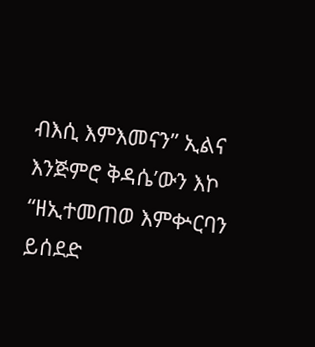ብእሲ እምእመናን” ኢልና እንጅምሮ ቅዳሴ’ውን እኮ “ዘኢተመጠወ እምቍርባን ይሰደድ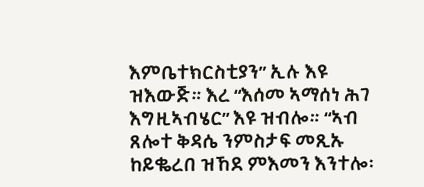እምቤተክርስቲያን” ኢሉ እዩ ዝእውጅ። እረ “እሰመ ኣማሰነ ሕገ እግዚኣብሄር” እዩ ዝብሎ። “ኣብ ጸሎተ ቅዳሴ ንምስታፍ መጺኡ ከይቈረበ ዝኸደ ምእመን እንተሎ፡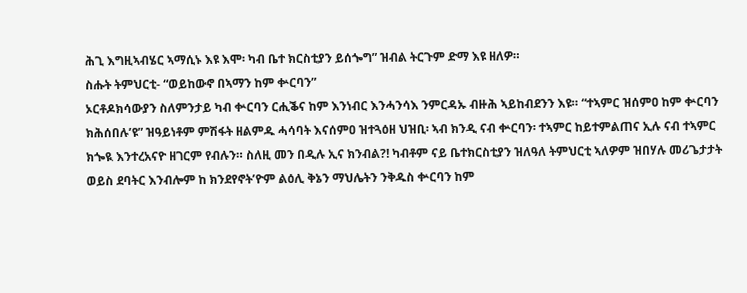ሕጊ እግዚኣብሄር ኣማሲኑ እዩ እሞ፡ ካብ ቤተ ክርስቲያን ይሰጐግ” ዝብል ትርጉም ድማ እዩ ዘለዎ።
ስሑት ትምህርቲ- “ወይከውኖ በኣማን ከም ቍርባን”
ኦርቶዶክሳውያን ስለምንታይ ካብ ቍርባን ርሒቕና ከም እንነብር እንሓንሳእ ንምርዳኡ ብዙሕ ኣይከብደንን እዩ። “ተኣምር ዝሰምዐ ከም ቍርባን ክሕሰበሉ’ዩ” ዝዓይነቶም ምሽፋት ዘልምዱ ሓሳባት እናሰምዐ ዝተጓዕዘ ህዝቢ፡ ኣብ ክንዲ ናብ ቍርባን፡ ተኣምር ከይተምልጠና ኢሉ ናብ ተኣምር ክጐዪ እንተረአናዮ ዘገርም የብሉን። ስለዚ መን በዲሉ ኢና ክንብል?! ካብቶም ናይ ቤተክርስቲያን ዝለዓለ ትምህርቲ ኣለዎም ዝበሃሉ መሪጌታታት ወይስ ደባትር እንብሎም ከ ክንደየኖት’ዮም ልዕሊ ቅኔን ማህሌትን ንቅዱስ ቍርባን ከም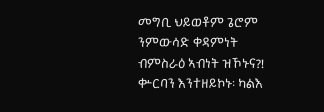መግቢ ህይወቶም ጌሮም ንምውሳድ ቀዳምነት ብምስራዕ ኣብነት ዝኾኑና?! ቍርባን እንተዘይኮኑ፡ ካልእ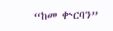“ከመ ቍርባን”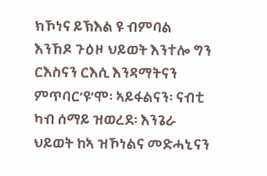ክኾነና ይኽእል ዩ ብምባል እንኸዶ ጉዕዞ ህይወት እንተሎ ግን ርእስናን ርእሲ እንዳማትናን ምጥባር’ዩ’ሞ፡ ኣይፋልናን፡ ናብቲ ካብ ሰማይ ዝወረደ፡ እንጌራ ህይወት ከኣ ዝኾነልና መድሓኒናን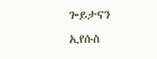ጐይታናን ኢየሱስ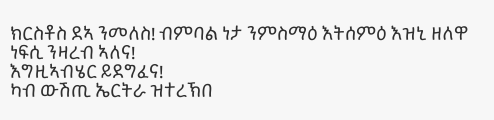ክርስቶስ ደኣ ንመለስ! ብምባል ነታ ንምስማዕ እትሰምዕ እዝኒ ዘለዋ ነፍሲ ንዛረብ ኣለና!
እግዚኣብሄር ይደግፈና!
ካብ ውሽጢ ኤርትራ ዝተረኽበ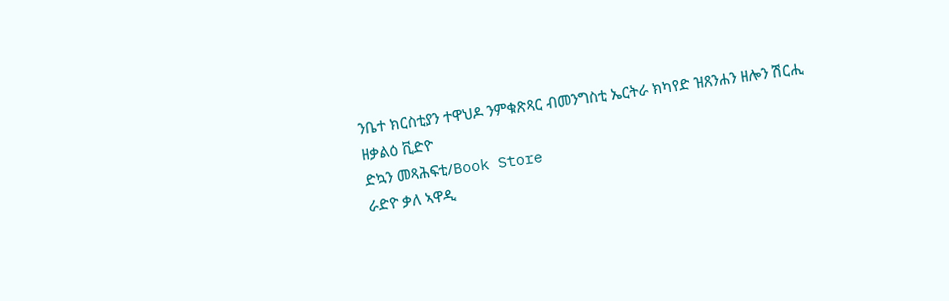ንቤተ ክርስቲያን ተዋህዶ ንምቁጽጻር ብመንግስቲ ኤርትራ ክካየድ ዝጸንሐን ዘሎን ሽርሒ ዘቃልዕ ቪድዮ
ድኳን መጻሕፍቲ/Book Store
ራድዮ ቃለ ኣዋዲ